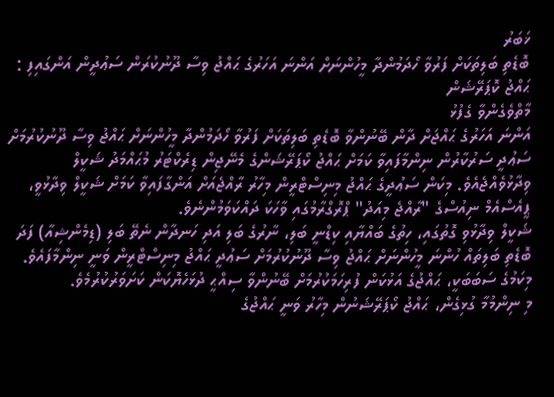ޚަބަރު
ބޮޑެތި ބަލިތަކަށް ފަރުވާ ހޯދަމުންދާ މީހުންނަށް އަންނަ އަހަރުގެ ޙައްޖު ވިސާ ދޫނުކުރަން ސަޢުދީން އަންގައިފި : ޙައްޖު ކޮޕަރޭޝަން
މާތްވެގެންވާ ގެފުޅު
އަންނަ އަހަރުގެ ޙައްޖަށް ދާން ބޭނުންވާ ބޮޑެތި ބަލިތަކަށް ފަރުވާ ހޯދަމުންދާ މީހުންނަށް ޙައްޖު ވިސާ ދޫނުކުރުމަށް ސަޢުދީ ސަރުކާރުން ނިންމާފައިވާ ކަމަށް ޙައްޖު ކޯޕަރޭޝަންގެ މެނޭޖިން ޑިރެކްޓަރު މުޙައްމަދު ޝަކީލް ވިދާޅުވެއްޖެއެވެ. މިކަން ސަޢުދީގެ ޙައްޖު މިނިސްޓްރީން މިހާރު ރާއްޖެއަށް އަންގާފައިވާ ކަމަށް ޝަކީލް ވިދާޅުވީ، ޕީއެސްއެމް ނިއުސްގެ "ރާއްޖެ މިއަދު" ޕްރޮގްރާމުގައި ވާހަކަ ދައްކަވަމުންނެވެ.
ޝަކީލް ވިދާޅުވި ގޮތުގައި، ހިތުގެ ބައްޔާއި ކިޑްނީ ބަލި، ނާރުގެ ބަލި އަދި ހަނދާން ނެތޭ ބަލި (ޑިމެންޝިއާ) ފަދަ ބޮޑެތި ބަލިތައް ހުންނަ މީހުންނަށް ޙައްޖު ވިސާ ދޫނުކުރުމަށް ސަޢުދީ ޙައްޖު މިނިސްޓްރީން ވަނީ ނިންމާފައެވެ. މިކަމުގެ ސަބަބަކީ، ޙައްޖުގެ އަޅުކަން ފުރިހަމަކުރުމަށް ބޭނުންވާ ސިއްޙީ ދުޅަހެޔޮކަން ކަށަވަރުކުރުމެވެ.
މި ނިންމުމާ ގުޅިގެން، ޙައްޖު ކޯޕަރޭޝަނުން މިހާރު ވަނީ ޙައްޖުގެ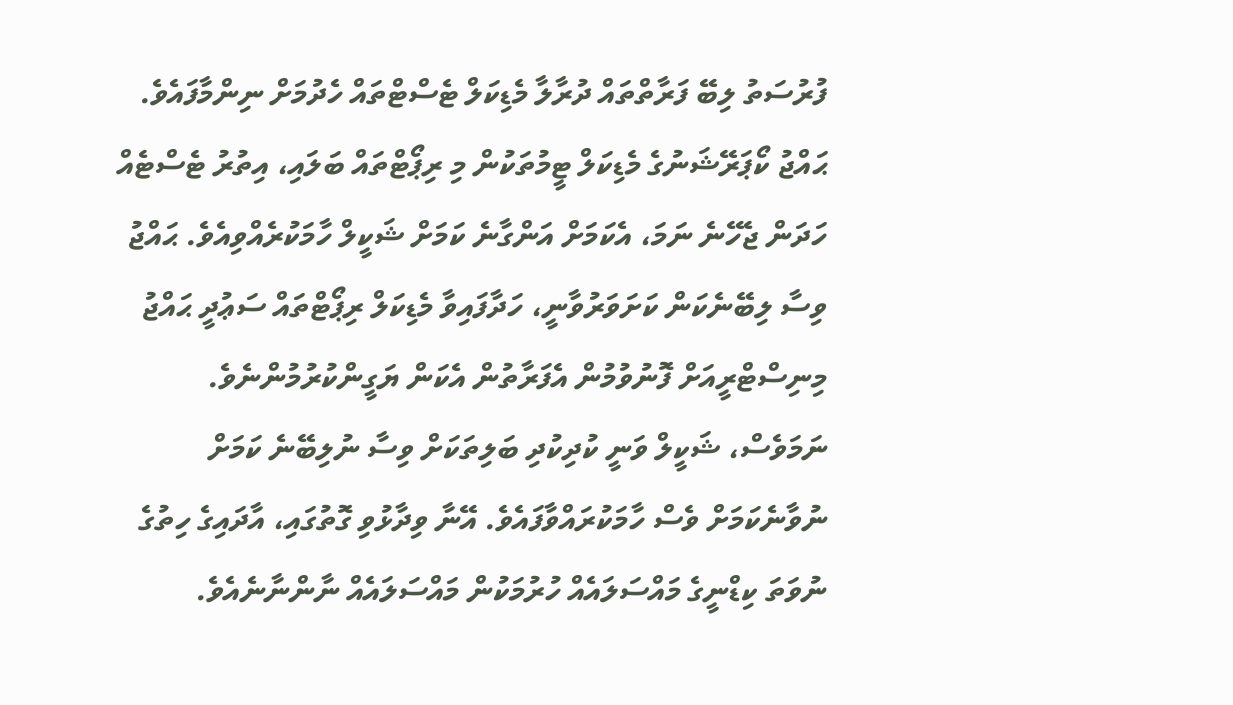ފުރުސަތު ލިބޭ ފަރާތްތައް ދުރާލާ މެޑިކަލް ޓެސްޓްތައް ހެދުމަށް ނިންމާފައެވެ. ޙައްޖު ކޯޕަރޭޝަނުގެ މެޑިކަލް ޓީމުތަކުން މި ރިޕޯޓްތައް ބަލައި، އިތުރު ޓެސްޓެއް ހަދަން ޖެހޭނެ ނަމަ، އެކަމަށް އަންގާނެ ކަމަށް ޝަކީލް ހާމަކުރެއްވިއެވެ. ޙައްޖު ވިސާ ލިބޭނެކަން ކަށަވަރުވާނީ، ހަދާފައިވާ މެޑިކަލް ރިޕޯޓްތައް ސަޢުދީ ޙައްޖު މިނިސްޓްރީއަށް ފޮނުވުމުން އެފަރާތުން އެކަން ޔަގީންކުރުމުންނެވެ.
ނަމަވެސް، ޝަކީލް ވަނީ ކުދިކުދި ބަލިތަކަށް ވިސާ ނުލިބޭނެ ކަމަށް ނުވާނެކަމަށް ވެސް ހާމަކުރައްވާފައެވެ. އޭނާ ވިދާޅުވި ގޮތުގައި، އާދައިގެ ހިތުގެ ނުވަތަ ކިޑްނީގެ މައްސަލައެއް ހުރުމަކުން މައްސަލައެއް ނާންނާނެއެވެ.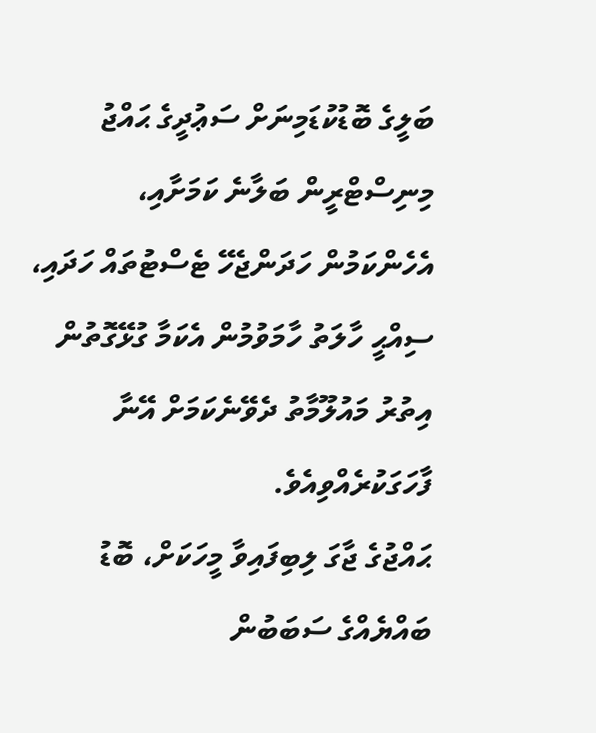ބަލީގެ ބޮޑުކުޑަމިނަށް ސަޢުދީގެ ޙައްޖު މިނިސްޓްރީން ބަލާނެ ކަމަށާއި، އެހެންކަމުން ހަދަންޖެހޭ ޓެސްޓުތައް ހަދައި، ސިއްޙީ ހާލަތު ހާމަވުމުން އެކަމާ ގުޅޭގޮތުން އިތުރު މައުލޫމާތު ދެވޭނެކަމަށް އޭނާ ފާހަގަކުރެއްވިއެވެ.
ޙައްޖުގެ ޖާގަ ލިބިފައިވާ މީހަކަށް، ބޮޑު ބައްޔެއްގެ ސަބަބުން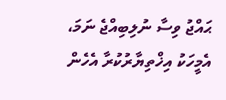ޙައްޖު ވިސާ ނުލިބިއްޖެ ނަމަ، އެމީހަކު އިޚްތިޔާރުކުރާ އެހެން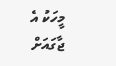މީހަކު އެ ޖާގައަށް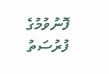ފޮނުވުމުގެ ފުރުސަތު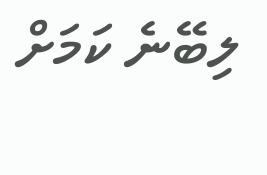ލިބޭނެ ކަމަށް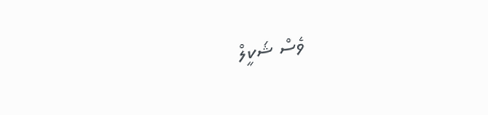ވެސް ޝަކީލް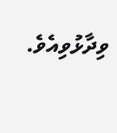ވިދާޅުވިއެވެ.